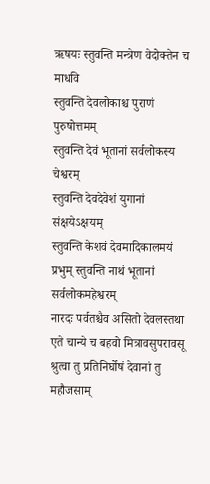ऋषयः स्तुवन्ति मन्त्रेण वेदोक्तेन च माधवि
स्तुवन्ति देवलोकाश्च पुराणं पुरुषोत्तमम्
स्तुवन्ति देवं भूतानां सर्वलोकस्य चेश्वरम्
स्तुवन्ति देवदेवेशं युगानां संक्षयेऽक्षयम्
स्तुवन्ति केशवं देवमादिकालमयं प्रभुम् स्तुवन्ति नाथं भूतानां सर्वलोकमहेश्वरम्
नारदः पर्वतश्चैव असितो देवलस्तथा
एते चान्ये च बहवो मित्रावसुपरावसू
श्रुत्वा तु प्रतिनिर्घोषं देवानां तु महौजसाम्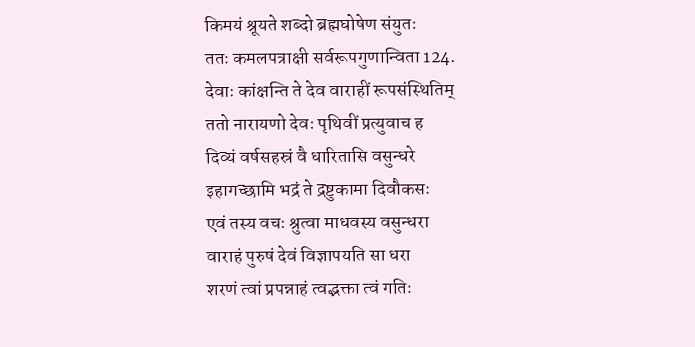किमयं श्रूयते शब्दो ब्रह्मघोषेण संयुतः
ततः कमलपत्राक्षी सर्वरूपगुणान्विता 124.
देवाः कांक्षन्ति ते देव वाराहीं रूपसंस्थितिम्
ततो नारायणो देवः पृथिवीं प्रत्युवाच ह
दिव्यं वर्षसहस्रं वै धारितासि वसुन्धरे
इहागच्छामि भद्रं ते द्रष्टुकामा दिवौकसः
एवं तस्य वचः श्रुत्वा माधवस्य वसुन्धरा
वाराहं पुरुषं देवं विज्ञापयति सा धरा
शरणं त्वां प्रपन्नाहं त्वद्भक्ता त्वं गतिः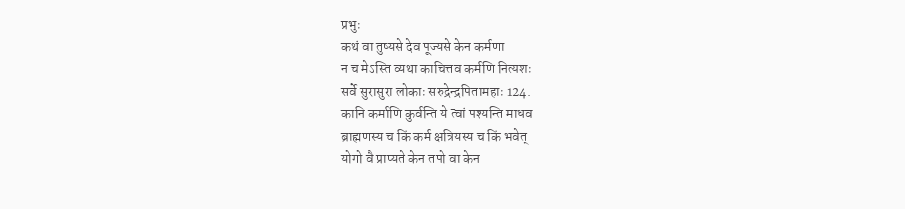प्रभुः
कथं वा तुष्यसे देव पूज्यसे केन कर्मणा
न च मेऽस्ति व्यथा काचित्तव कर्मणि नित्यशः
सर्वे सुरासुरा लोकाः सरुद्रेन्द्रपितामहाः 124.
कानि कर्माणि कुर्वन्ति ये त्वां पश्यन्ति माधव
ब्राह्मणस्य च किं कर्म क्षत्रियस्य च किं भवेत्
योगो वै प्राप्यते केन तपो वा केन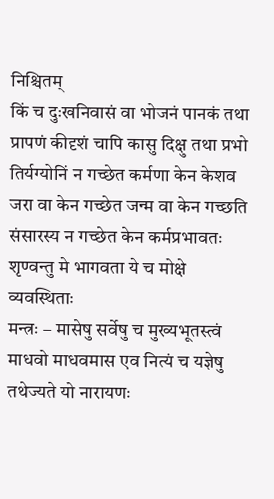निश्चितम्
किं च दुःखनिवासं वा भोजनं पानकं तथा
प्रापणं कीदृशं चापि कासु दिक्षु तथा प्रभो
तिर्यग्योनिं न गच्छेत कर्मणा केन केशव
जरा वा केन गच्छेत जन्म वा केन गच्छति
संसारस्य न गच्छेत केन कर्मप्रभावतः
शृण्वन्तु मे भागवता ये च मोक्षे व्यवस्थिताः
मन्त्रः – मासेषु सर्वेषु च मुख्यभूतस्त्वं माधवो माधवमास एव नित्यं च यज्ञेषु तथेज्यते यो नारायणः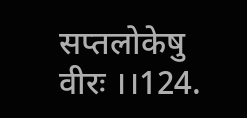सप्तलोकेषु वीरः ।।124.